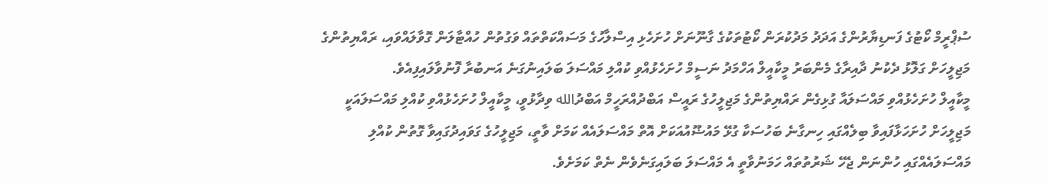ސުޕްރީމް ކޯޓުގެ ފަނޑިޔާރުންގެ އަދަދު މަދުކުރަން ކޯޓުތަކުގެ ގާނޫނަށް ހުށަހެޅި އިސްލާހުގެ މަސައްކަތްތައް ވަގުތުން ހުއްޓާލަން ގޮވާލައްވައި، ރައްޔިތުންގެ މަޖިލީހަށް ގަލޮޅު ދެކުނު ދާއިރާގެ މެންބަރު މީކާއީލް އަހްމަދު ނަސީމް ހުށަހެޅުއްވި ކުއްލި މައްސަލަ ބަލައިނުގަނެ އަނބުރާ ފޮނުވާލައިފިއެވެ.
މީކާއީލް ހުށަހެޅުއްވި މައްސަލައާ ގުޅިގެން ރައްޔިތުންގެ މަޖިލީހުގެ ރައީސް އަބްދުއްރަހީމް އަބްދުالله ވިދާޅުވީ، މީކާއީލް ހުށަހެޅުއްވި ކުއްލި މައްސަލައަކީ މަޖިލީހަށް ހުށަހަޅާފައިވާ ބިލެއްގައި ހިނގާނެ ބަހުސަކާ ގުޅޭ މައުޟޫއުއަކަށް އޮތް މައްސަލައެއް ކަމަށް ވާތީ، މަޖިލީހުގެ ގަވައިދުގައިވާ ގޮތުން ކުއްލި މައްސަލައެއްގައި ހުންނަން ޖެހޭ ޝަރުތުތައް ހަމަނުވާތީ އެ މައްސަލަ ބަލައިގަނެވެން ނެތް ކަމަށެވެ.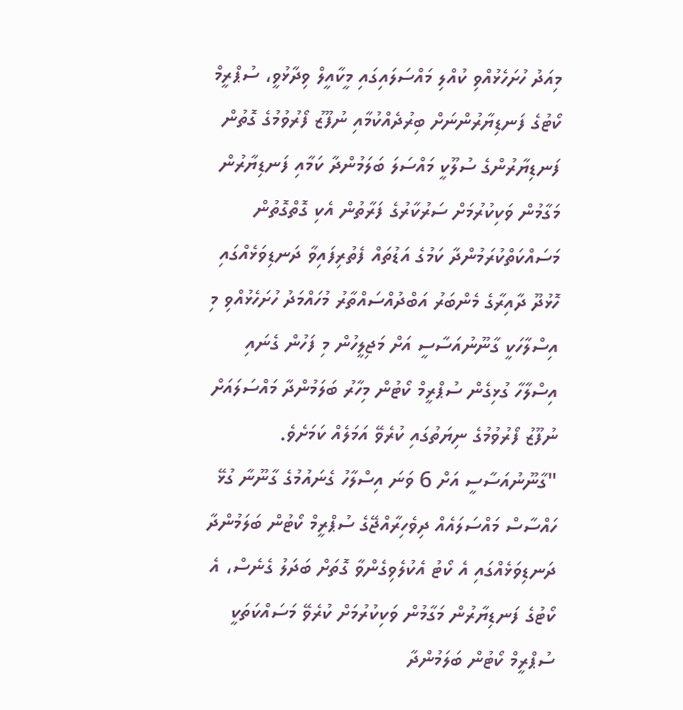މިއަދު ހުށަހެޅުއްވި ކުއްލި މައްސަލައިގައި މީކާއީލް ވިދާޅުވީ، ސުޕްރީމް ކޯޓުގެ ފަނޑިޔާރުންނަށް ބިރުދެއްކުމާއި ނުފޫޒު ފޯރުވުމުގެ ގޮތުން ފަނޑިޔާރުންގެ ސުލޫކީ މައްސަލަ ބަލަމުންދާ ކަމާއި ފަނޑިޔާރުން މަގާމުން ވަކިކުރުމަށް ސަރުކާރުގެ ފަރާތުން އެކި ގޮތްގޮތުން މަސައްކަތްކުރަމުންދާ ކަމުގެ އަޑުތައް ފެތުރިފައިވާ ދަނޑިވަޅެއްގައި ހޮޅުދޫ ދާއިރާގެ މެންބަރު އަބްދުއްސައްތާރު މުހައްމަދު ހުށަހެޅުއްވި މި އިސްލާހަކީ ގާނޫނުއަސާސީ އަށް މަޖިލީހުން މި ފަހުން ގެނައި އިސްލާހާ ގުޅިގެން ސުޕްރީމް ކޯޓުން މިހާރު ބަލަމުންދާ މައްސަލައަށް ނުފޫޒު ފޯރުވުމުގެ ނިޔަތުގައި ކުރެވޭ އަމަލެއް ކަމަށެވެ.
"ގާނޫނުއަސާސީ އަށް 6 ވަނަ އިސްލާހު ގެނައުމުގެ ގާނޫނާ ގުޅޭ ހައްސާސް މައްސަލައެއް ދިވެހިރާއްޖޭގެ ސުޕްރީމް ކޯޓުން ބަލަމުންދާ ދަނޑިވަޅެއްގައި އެ ކޯޓު އެކުލެވިގެންވާ ގޮތަށް ބަދަލު ގެނެސް، އެ ކޯޓުގެ ފަނޑިޔާރުން މަގާމުން ވަކިކުރުމަށް ކުރެވޭ މަސައްކަތަކީ ސުޕްރީމް ކޯޓުން ބަލަމުންދާ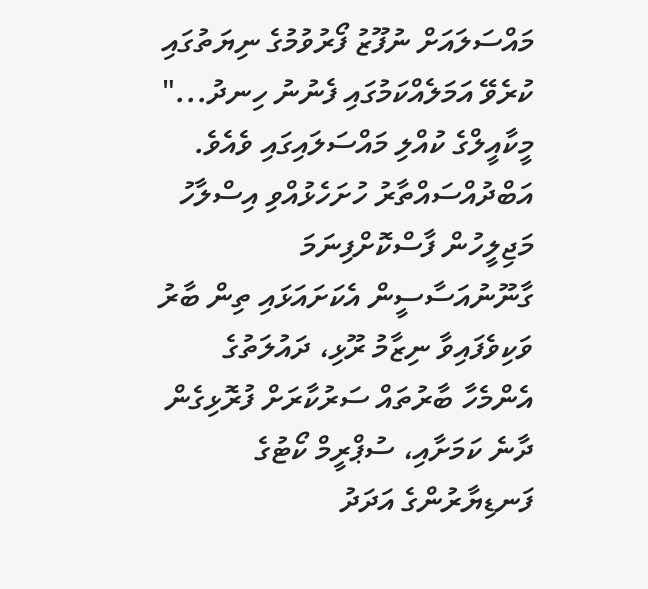މައްސަލައަށް ނުފޫޒު ފޯރުވުމުގެ ނިޔަތުގައި ކުރެވޭ އަމަލެއްކަމުގައި ފެނުނު ހިނދު..." މީކާއީލްގެ ކުއްލި މައްސަލައިގައި ވެއެވެ.
އަބްދުއްސައްތާރު ހުށަހެޅުއްވި އިސްލާހު މަޖިލީހުން ފާސްކޮށްފިނަމަ ގާނޫނުއަސާސީން އެކަށައަޅައި ތިން ބާރު ވަކިވެފައިވާ ނިޒާމު ރޫޅި، ދައުލަތުގެ އެންމެހާ ބާރުތައް ސަރުކާރަށް ފުރޮޅިގެން ދާނެ ކަމަށާއި، ސުޕްރީމް ކޯޓުގެ ފަނޑިޔާރުންގެ އަދަދު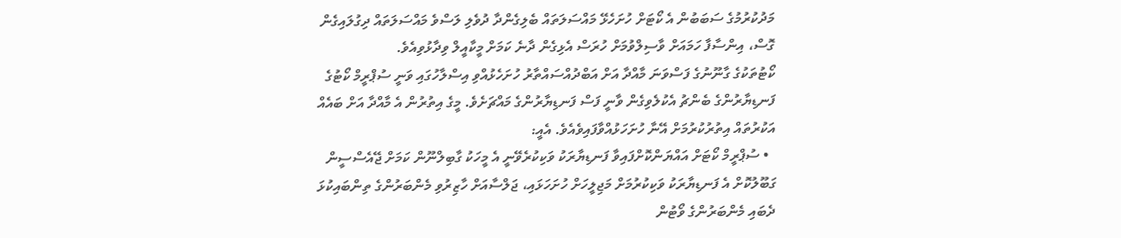މަދުކުރުމުގެ ސަބަބުން އެ ކޯޓަށް ހުށަހެޅޭ މައްސަލަތައް ބެލިގެންދާ ދުވެލި ލަސްވެ މައްސަލަތައް ދިގުލައިގެން ގޮސް، އިންސާފާ ހަމައަށް ވާސިލްވުމަށް ހުރަސް އެޅިގެން ދާނެ ކަމަށް މީކާއީލް ވިދާޅުވިއެވެ.
ކޯޓުތަކުގެ ގާނޫނުގެ ފަސްވަނަ މާއްދާ އަށް އަބްދުއްސައްތާރު ހުށަހެޅުއްވި އިސްލާހުގައި ވަނީ ސުޕްރީމް ކޯޓުގެ ފަނޑިޔާރުންގެ ބެންޗު އެކުލެވިގެން ވާނީ ފަސް ފަނޑިޔާރުންގެ މައްޗަށެވެ. މީގެ އިތުރުން އެ މާއްދާ އަށް ބައެއް އަކުރުތައް އިތުރުކުރުމަށް އޭނާ ހުށަހަޅުއްވާފައިވެއެވެ. އެއީ:
  • ސުޕްރީމް ކޯޓަށް އައްޔަންކޮށްފައިވާ ފަނޑިޔާރަކު ވަކިކުރެވޭނީ އެ މީހަކު ގާބިލްނޫން ކަމަށް ޖޭއެސްސީން ގަބޫލުކޮށް އެ ފަނޑިޔާރަކު ވަކިކުރުމަށް މަޖިލީހަށް ހުށަހަޅައި، ޖަލްސާއަށް ހާޒިރުވި މެންބަރުންގެ ތިންބައިކުޅަ ދެބައި މެންބަރުންގެ ވޯޓުން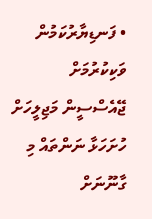• ފަނޑިޔާރުކަމުން ވަކިކުރުމަށް ޖޭއެސްސީން މަޖިލީހަށް ހުށަހަޅާ ނަންތައް މި ގާނޫނަށް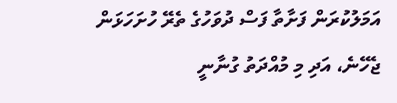އަމަލުކުރަން ފަށާތާ ފަސް ދުވަހުގެ ތެރޭ ހުށަހަޅަން ޖެހޭނެ، އަދި މި މުއްދަތު ގުނާނީ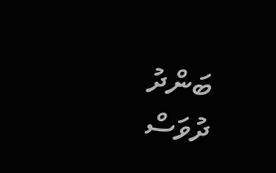ބަންދު ދުވަސް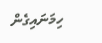ހިމަނައިގެން